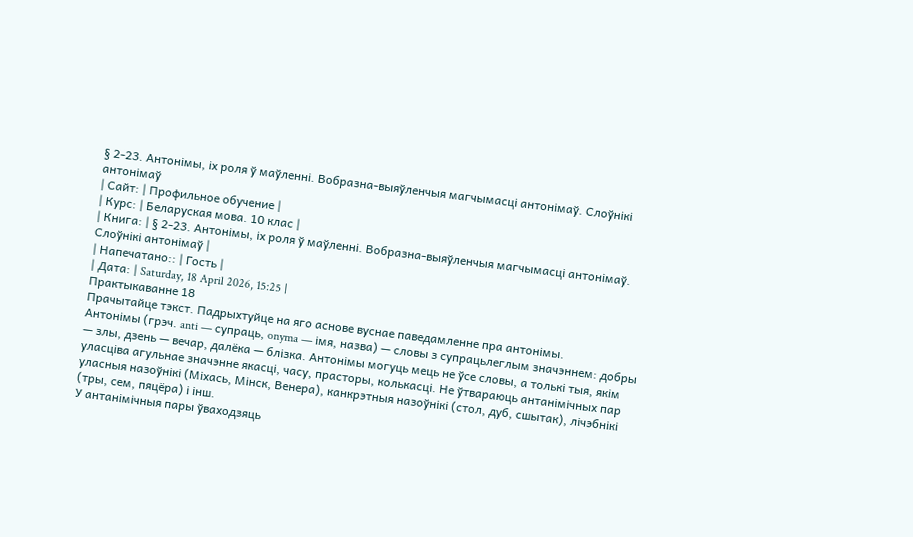§ 2-23. Антонімы, іх роля ў маўленні. Вобразна-выяўленчыя магчымасці антонімаў. Слоўнікі антонімаў
| Сайт: | Профильное обучение |
| Курс: | Беларуская мова. 10 клас |
| Книга: | § 2-23. Антонімы, іх роля ў маўленні. Вобразна-выяўленчыя магчымасці антонімаў. Слоўнікі антонімаў |
| Напечатано:: | Гость |
| Дата: | Saturday, 18 April 2026, 15:25 |
Практыкаванне 18
Прачытайце тэкст. Падрыхтуйце на яго аснове вуснае паведамленне пра антонімы.
Антонімы (грэч. anti — супраць, onyma — імя, назва) — словы з супрацьлеглым значэннем: добры — злы, дзень — вечар, далёка — блізка. Антонімы могуць мець не ўсе словы, а толькі тыя, якім уласціва агульнае значэнне якасці, часу, прасторы, колькасці. Не ўтвараюць антанімічных пар уласныя назоўнікі (Міхась, Мінск, Венера), канкрэтныя назоўнікі (стол, дуб, сшытак), лічэбнікі (тры, сем, пяцёра) і інш.
У антанімічныя пары ўваходзяць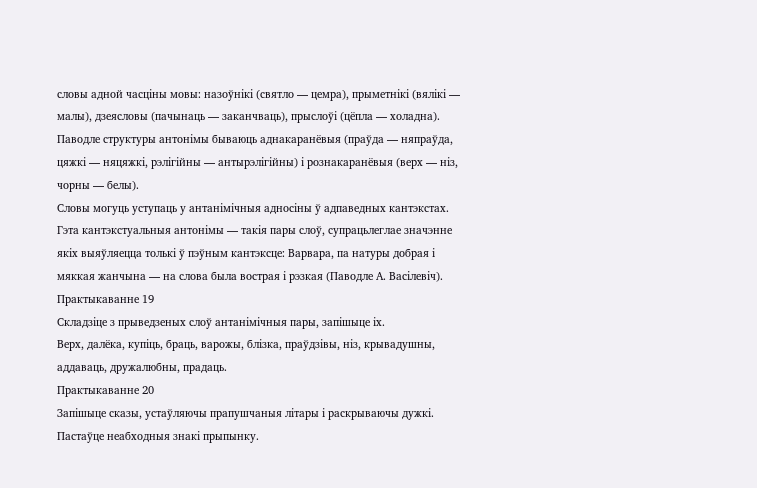словы адной часціны мовы: назоўнікі (святло — цемра), прыметнікі (вялікі — малы), дзеясловы (пачынаць — заканчваць), прыслоўі (цёпла — холадна).
Паводле структуры антонімы бываюць аднакаранёвыя (праўда — няпраўда, цяжкі — няцяжкі, рэлігійны — антырэлігійны) і рознакаранёвыя (верх — ніз, чорны — белы).
Словы могуць уступаць у антанімічныя адносіны ў адпаведных кантэкстах. Гэта кантэкстуальныя антонімы — такія пары слоў, супрацьлеглае значэнне якіх выяўляецца толькі ў пэўным кантэксце: Варвара, па натуры добрая і мяккая жанчына — на слова была вострая і рэзкая (Паводле А. Васілевіч).
Практыкаванне 19
Складзіце з прыведзеных слоў антанімічныя пары, запішыце іх.
Верх, далёка, купіць, браць, варожы, блізка, праўдзівы, ніз, крывадушны, аддаваць, дружалюбны, прадаць.
Практыкаванне 20
Запішыце сказы, устаўляючы прапушчаныя літары і раскрываючы дужкі.
Пастаўце неабходныя знакі прыпынку.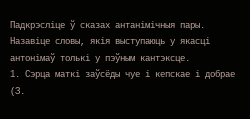Падкрэсліце ў сказах антанімічныя пары.
Назавіце словы, якія выступаюць у якасці антонімаў толькі у пэўным кантэксце.
1. Сэрца маткі заўсёды чуе і кепскае і добрае (З.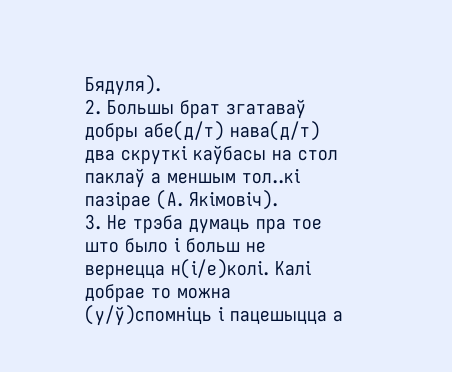Бядуля).
2. Большы брат згатаваў добры абе(д/т) нава(д/т) два скруткі каўбасы на стол паклаў а меншым тол..кі пазірае (А. Якімовіч).
3. Не трэба думаць пра тое што было і больш не вернецца н(і/е)колі. Калі добрае то можна (у/ў)спомніць і пацешыцца а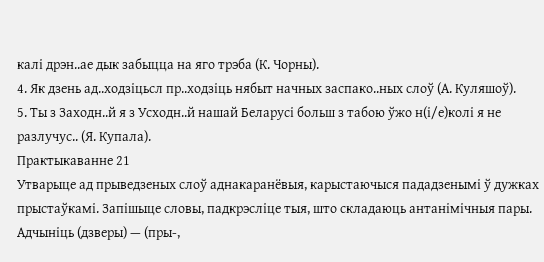калі дрэн..ае дык забыцца на яго трэба (К. Чорны).
4. Як дзень ад..ходзіцьсл пр..ходзіць нябыт начных заспако..ных слоў (А. Куляшоў).
5. Ты з Заходн..й я з Усходн..й нашай Беларусі больш з табою ўжо н(і/е)колі я не разлучус.. (Я. Купала).
Практыкаванне 21
Утварыце ад прыведзеных слоў аднакаранёвыя, карыстаючыся пададзенымі ў дужках прыстаўкамі. Запішыце словы, падкрэсліце тыя, што складаюць антанімічныя пары.
Адчыніць (дзверы) — (пры-,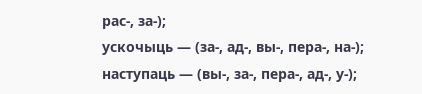рас-, за-);
ускочыць — (за-, ад-, вы-, пера-, на-);
наступаць — (вы-, за-, пера-, ад-, у-);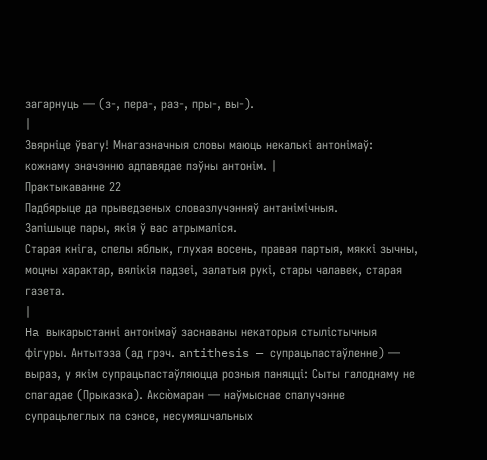загарнуць — (з-, пера-, раз-, пры-, вы-).
|
Звярніце ўвагу! Мнагазначныя словы маюць некалькі антонімаў: кожнаму значэнню адпавядае пэўны антонім. |
Практыкаванне 22
Падбярыце да прыведзеных словазлучэнняў антанімічныя.
Запішыце пары, якія ў вас атрымаліся.
Старая кніга, спелы яблык, глухая восень, правая партыя, мяккі зычны, моцны характар, вялікія падзеі, залатыя рукі, стары чалавек, старая газета.
|
Ha выкарыстанні антонімаў заснаваны некаторыя стылістычныя фігуры. Антытэза (ад грэч. antithesis — супрацьпастаўленне) — выраз, у якім супрацьпастаўляюцца розныя паняцці: Сыты галоднаму не спагадае (Прыказка). Аксю̀маран — наўмыснае спалучэнне супрацьлеглых па сэнсе, несумяшчальных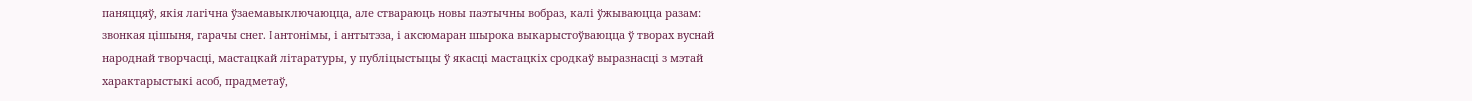паняццяў, якія лагічна ўзаемавыключаюцца, але ствараюць новы паэтычны вобраз, калі ўжываюцца разам: звонкая цішыня, гарачы снег. I антонімы, і антытэза, і аксюмаран шырока выкарыстоўваюцца ў творах вуснай народнай творчасці, мастацкай літаратуры, у публіцыстыцы ў якасці мастацкіх сродкаў выразнасці з мэтай характарыстыкі асоб, прадметаў,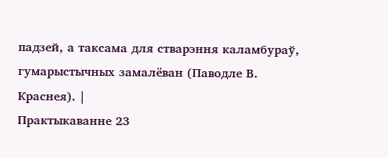падзей, а таксама для стварэння каламбураў, гумарыстычных замалёван (Паводле В. Краснея). |
Практыкаванне 23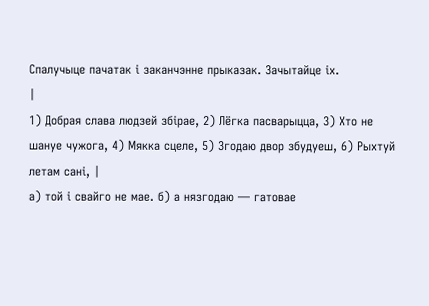Спалучыце пачатак і заканчэнне прыказак. Зачытайце іх.
|
1) Добрая слава людзей збірае, 2) Лёгка пасварыцца, 3) Хто не шануе чужога, 4) Мякка сцеле, 5) Згодаю двор збудуеш, 6) Рыхтуй летам сані, |
а) той і свайго не мае. б) а нязгодаю — гатовае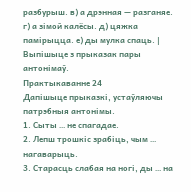разбурыш. в) а дрэнная — разганяе. г) а зімой калёсы. д) цяжка памірыцца. е) ды мулка спаць. |
Выпішыце з прыказак пары антонімаў.
Практыкаванне 24
Дапішыце прыказкі, устаўляючы патрэбныя антонімы.
1. Сыты … не спагадае.
2. Лепш трошкіс зрабіць, чым … нагаварыць.
3. Старасць слабая на ногі, ды … на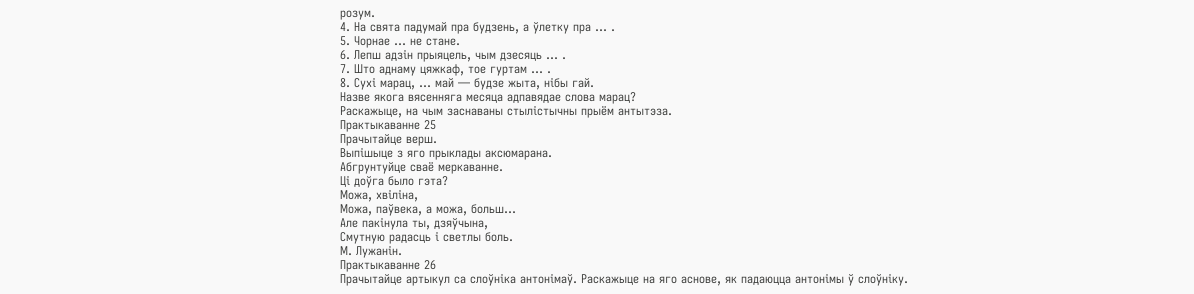розум.
4. На свята падумай пра будзень, а ўлетку пра … .
5. Чорнае … не стане.
6. Лепш адзін прыяцель, чым дзесяць … .
7. Што аднаму цяжкаф, тое гуртам … .
8. Сухі марац, … май — будзе жыта, нібы гай.
Назве якога вясенняга месяца адпавядае слова марац?
Раскажыце, на чым заснаваны стылістычны прыём антытэза.
Практыкаванне 25
Прачытайце верш.
Выпішыце з яго прыклады аксюмарана.
Абгрунтуйце сваё меркаванне.
Ці доўга было гэта?
Можа, хвіліна,
Можа, паўвека, а можа, больш…
Але пакінула ты, дзяўчына,
Смутную радасць і светлы боль.
М. Лужанін.
Практыкаванне 26
Прачытайце артыкул са слоўніка антонімаў. Раскажыце на яго аснове, як падаюцца антонімы ў слоўніку.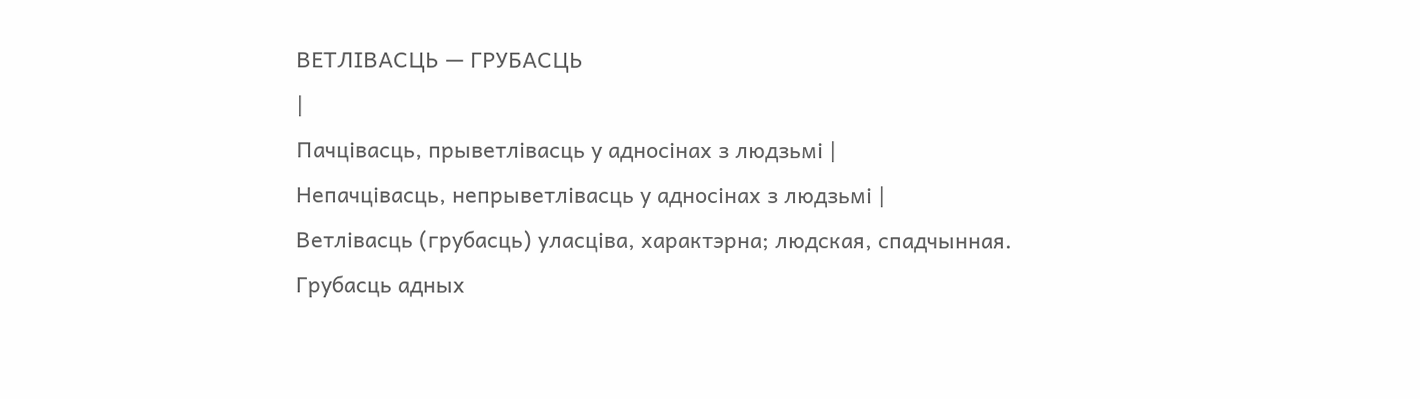ВЕТЛІВАСЦЬ — ГРУБАСЦЬ
|
Пачцівасць, прыветлівасць у адносінах з людзьмі |
Непачцівасць, непрыветлівасць у адносінах з людзьмі |
Ветлівасць (грубасць) уласціва, характэрна; людская, спадчынная.
Грубасць адных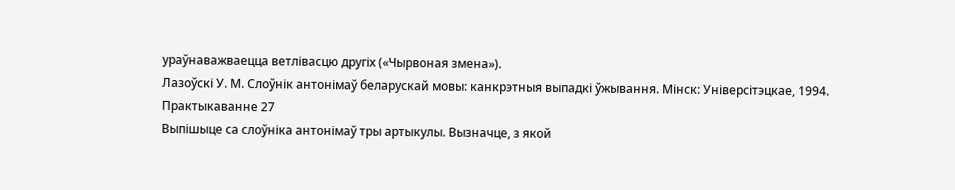ураўнаважваецца ветлівасцю другіх («Чырвоная змена»).
Лазоўскі У. М. Слоўнік антонімаў беларускай мовы: канкрэтныя выпадкі ўжывання. Мінск: Універсітэцкае, 1994.
Практыкаванне 27
Выпішыце са слоўніка антонімаў тры артыкулы. Вызначце, з якой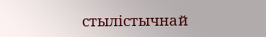стылістычнай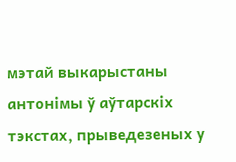мэтай выкарыстаны антонімы ў аўтарскіх тэкстах, прыведезеных у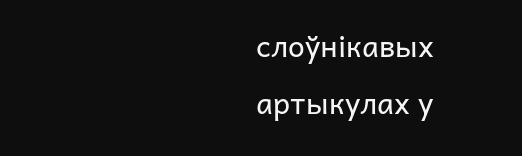слоўнікавых артыкулах у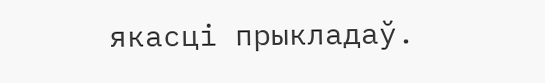якасці прыкладаў.